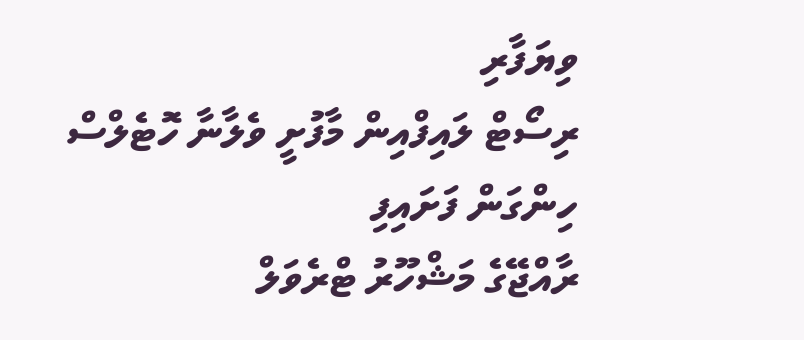ވިޔަފާރި
ރިސޯޓް ލައިފްއިން މާފުށީ ވެލާނާ ހޮޓެލްސް ހިންގަން ފަށައިފި
ރާއްޖޭގެ މަޝްހޫރު ޓްރެވަލް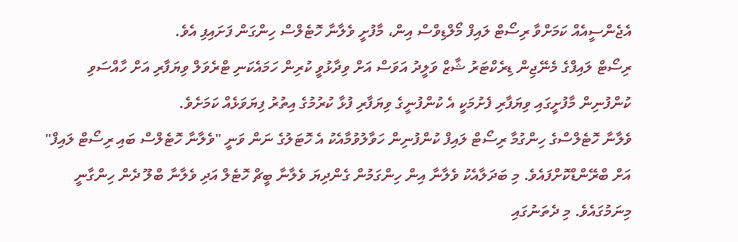އެޖެންސީއެއް ކަމަށްވާ ރިސޯޓް ލައިފް މޯލްޑިވްސް އިން، މާފުށީ ވެލާނާ ހޮޓެލްސް ހިންގަން ފަށައިފި އެވެ.
ރިސޯޓް ލައިފްގެ މެނޭޖިން ޑިރެކްޓަރު ޝާޒް ވަލީދު އަވަސް އަށް ވިދާޅުވީ ކުރިން ހަމައެކަނި ޓްރެވަލް ވިޔަފާރި އަށް ހާއްސަވި ކުންފުނިން މާފުށީގައި ވިޔަފާރި ފެށުމަކީ އެ ކުންފުނީގެ ވިޔަފާރި ފުޅާ ކުރުމުގެ އިތުރު ފިޔަވަޅެއް ކަމަށެވެ.
ވެލާނާ ހޮޓެލްސްގެ ހިންގުމާ ރިސޯޓް ލައިފް ކުންފުނިން ހަވާލުވުމާއެކު އެ ހޮޓަލުގެ ނަން ވަނީ "ވެލާނާ ހޮޓެލްސް ބައި ރިސޯޓް ލައިފް" އަށް ބްރޭންޑްކޮށްފައެވެ. މި ބަދަލާއެކު ވެލާނާ އިން ހިންގަމުން ގެންދިޔަ ވެލާނާ ބީޗް ހޮޓެލް އަދި ވެލާނާ ބްލޫ ދެން ހިންގާނީ މިނަމުގައެވެ. މި ދެތަނުގައި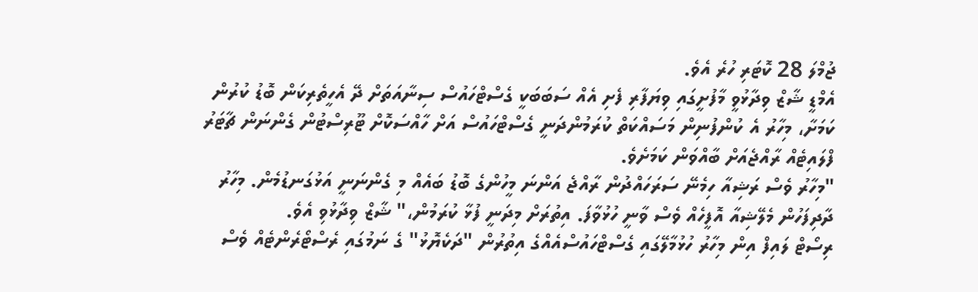ޖުމްލަ 28 ކޮޓަރި ހުރެ އެވެ.
އެމްޑީ ޝާޒް ވިދާޅުވީ މާފުށީގައި ވިޔަފާރި ފެށި އެއް ސަބަބަކީ ގެސްޓްހައުސް ސިނާއަތަށް ދޭ އެހީތެރިކަން ބޮޑު ކުރުން ކަމަށާ، މިހާރު އެ ކުންފުނިން މަސައްކަތް ކުރަމުންދަނީ ގެސްޓްހައުސް އަށް ހާއްސަކޮށް ޓޫރިސްޓުން ގެންނަން ޗާޓަރު ފްލައިޓެއް ރާއްޖެއަށް ބާއްވަން ކަމަށެވެ.
"މިހާރު ވެސް ރަޝިއާ ހިމެނޭ ސަރަހައްދުން ރާއްޖެ އަންނަ މީހުންގެ ބޮޑު ބައެއް މި ގެންނަނީ އަޅުގަނޑުމެން. މިހާރު ދާދިފަހުން މެލޭޝިއާ އޮފީހެއް ވެސް ވާނީ ހުޅުވާފަ. އިތުރަށް މިދަނީ ފުޅާ ކުރަމުން،" ޝާޒް ވިދާޅުވި އެވެ.
ރިސޯޓް ލައިފް އިން މިހާރު ހުޅުމާލޭގައި ގެސްޓްހައުސްއެއްގެ އިތުރުން "ދަކެޔޮޅު" ގެ ނަމުގައި ރެސްޓޯރެންޓެއް ވެސް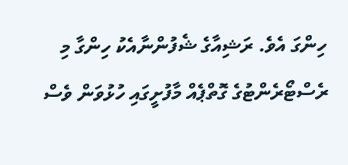ހިންގަ އެވެ. ރަޝިއާގެ ޝެފުންނާއެކު ހިންގާ މި ރެސްޓޯރެންޓުގެ ގޮތްޕެއް މާފުށީގައި ހުޅުވަން ވެސް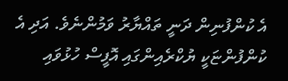އެ ކުންފުނިން ދަނީ ތައްޔާރު ވަމުންނެވެ. އަދި އެ ކުންފުންޏަކީ ޔުކްރެއިންގައި އޮފީސް ހުޅުވައި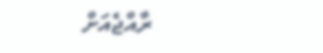ރާއްޖެއަށް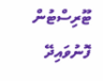ޓޫރިސްޓުން ފޮނުވައިދޭ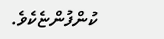ކުންފުންޏެކެވެ.